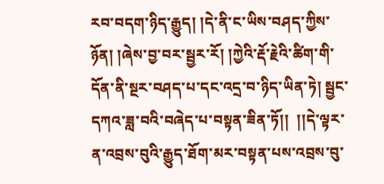རབ་བདག་ཉིད་རྒྱུད། །དེ་ནི་ང་ཡིས་བཤད་ཀྱིས་ཉོན། །ཞེས་བྱ་བར་སྦྱར་རོ། །ཀྱེའི་རྡོ་རྗེའི་ཚིག་གི་དོན་ནི་སྔར་བཤད་པ་དང་འདྲ་བ་ཉིད་ཡིན་ཏེ། སྦྱང་དཀའ་ཟླ་བའི་བཞེད་པ་བསྟན་ཟིན་ཏོ།།  །།དེ་ལྟར་ན་འབྲས་བུའི་རྒྱུད་ཐོག་མར་བསྟན་པས་འབྲས་བུ་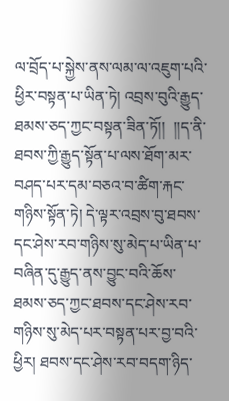ལ་བྲོད་པ་སྐྱེས་ནས་ལམ་ལ་འཇུག་པའི་ཕྱིར་བསྟན་པ་ཡིན་ཏེ། འབྲས་བུའི་རྒྱུད་ཐམས་ཅད་ཀྱང་བསྟན་ཟིན་ཏོ།།  །།ད་ནི་ཐབས་ཀྱི་རྒྱུད་སྟོན་པ་ལས་ཐོག་མར་བཤད་པར་དམ་བཅའ་བ་ཚིག་རྐང་གཉིས་སྟོན་ཏེ། དེ་ལྟར་འབྲས་བུ་ཐབས་དང་ཤེས་རབ་གཉིས་སུ་མེད་པ་ཡིན་པ་བཞིན་དུ་རྒྱུད་ནས་བྱུང་བའི་ཆོས་ཐམས་ཅད་ཀྱང་ཐབས་དང་ཤེས་རབ་གཉིས་སུ་མེད་པར་བསྟན་པར་བྱ་བའི་ཕྱིར། ཐབས་དང་ཤེས་རབ་བདག་ཉིད་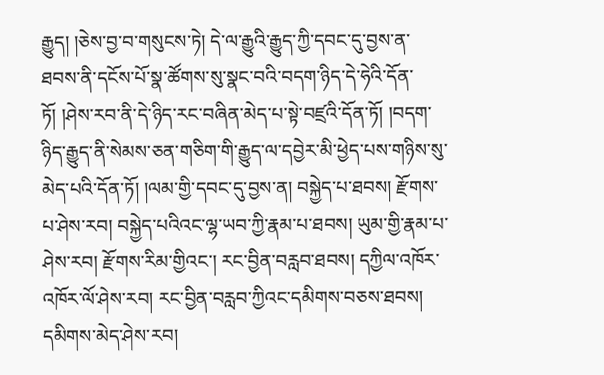རྒྱུད། །ཅེས་བྱ་བ་གསུངས་ཏེ། དེ་ལ་རྒྱུའི་རྒྱུད་ཀྱི་དབང་དུ་བྱས་ན་ཐབས་ནི་དངོས་པོ་སྣ་ཚོགས་སུ་སྣང་བའི་བདག་ཉིད་དེ་ཧེའི་དོན་ཏོ། །ཤེས་རབ་ནི་དེ་ཉིད་རང་བཞིན་མེད་པ་སྟེ་བཛྲའི་དོན་ཏོ། །བདག་ཉིད་རྒྱུད་ནི་སེམས་ཅན་གཅིག་གི་རྒྱུད་ལ་དབྱེར་མི་ཕྱེད་པས་གཉིས་སུ་མེད་པའི་དོན་ཏོ། །ལམ་གྱི་དབང་དུ་བྱས་ན། བསྐྱེད་པ་ཐབས། རྫོགས་པ་ཤེས་རབ། བསྐྱེད་པའིའང་ལྷ་ཡབ་ཀྱི་རྣམ་པ་ཐབས། ཡུམ་གྱི་རྣམ་པ་ཤེས་རབ། རྫོགས་རིམ་གྱིའང་། རང་བྱིན་བརླབ་ཐབས། དཀྱིལ་འཁོར་འཁོར་ལོ་ཤེས་རབ། རང་བྱིན་བརླབ་ཀྱིའང་དམིགས་བཅས་ཐབས། དམིགས་མེད་ཤེས་རབ།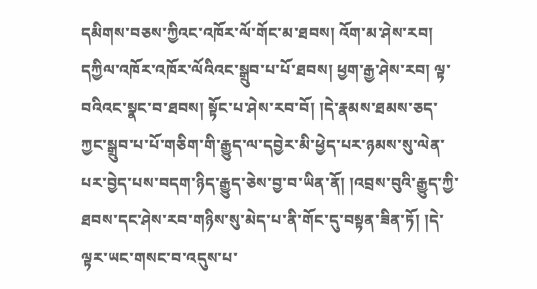དམིགས་བཅས་ཀྱིའང་འཁོར་ལོ་གོང་མ་ཐབས། འོག་མ་ཤེས་རབ། དཀྱིལ་འཁོར་འཁོར་ལོའིའང་སྒྲུབ་པ་པོ་ཐབས། ཕྱག་རྒྱ་ཤེས་རབ། ལྟ་བའིའང་སྣང་བ་ཐབས། སྟོང་པ་ཤེས་རབ་བོ། །དེ་རྣམས་ཐམས་ཅད་ཀྱང་སྒྲུབ་པ་པོ་གཅིག་གི་རྒྱུད་ལ་དབྱེར་མི་ཕྱེད་པར་ཉམས་སུ་ལེན་པར་བྱེད་པས་བདག་ཉིད་རྒྱུད་ཅེས་བྱ་བ་ཡིན་ནོ། །འབྲས་བུའི་རྒྱུད་ཀྱི་ཐབས་དང་ཤེས་རབ་གཉིས་སུ་མེད་པ་ནི་གོང་དུ་བསྟན་ཟིན་ཏོ། །དེ་ལྟར་ཡང་གསང་བ་འདུས་པ་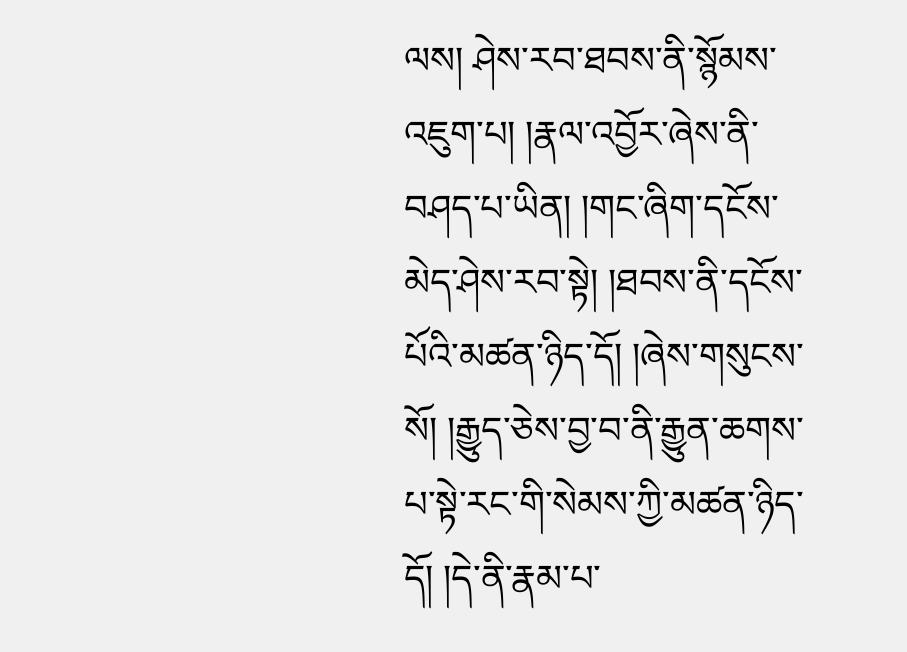ལས། ཤེས་རབ་ཐབས་ནི་སྙོམས་འཇུག་པ། །རྣལ་འབྱོར་ཞེས་ནི་བཤད་པ་ཡིན། །གང་ཞིག་དངོས་མེད་ཤེས་རབ་སྟེ། །ཐབས་ནི་དངོས་པོའི་མཚན་ཉིད་དོ། །ཞེས་གསུངས་སོ། །རྒྱུད་ཅེས་བྱ་བ་ནི་རྒྱུན་ཆགས་པ་སྟེ་རང་གི་སེམས་ཀྱི་མཚན་ཉིད་དོ། །དེ་ནི་རྣམ་པ་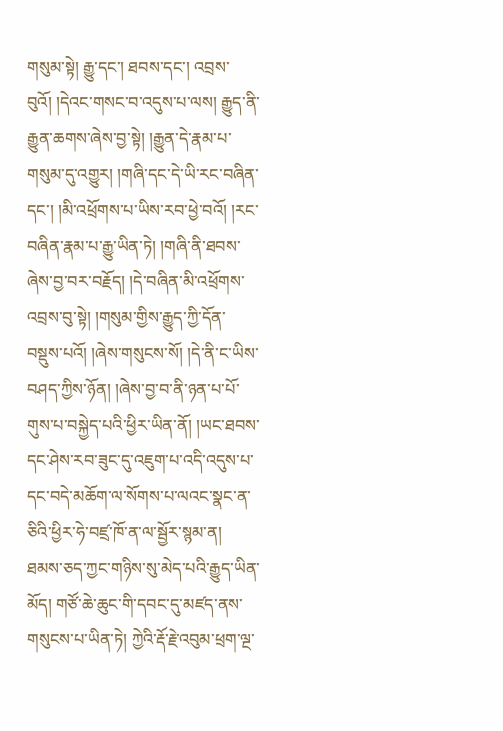གསུམ་སྟེ། རྒྱུ་དང་། ཐབས་དང་། འབྲས་བུའོ། །དེའང་གསང་བ་འདུས་པ་ལས། རྒྱུད་ནི་རྒྱུན་ཆགས་ཞེས་བྱ་སྟེ། །རྒྱུན་དེ་རྣམ་པ་གསུམ་དུ་འགྱུར། །གཞི་དང་དེ་ཡི་རང་བཞིན་དང་། །མི་འཕྲོགས་པ་ཡིས་རབ་ཕྱེ་བའོ། །རང་བཞིན་རྣམ་པ་རྒྱུ་ཡིན་ཏེ། །གཞི་ནི་ཐབས་ཞེས་བྱ་བར་བརྗོད། །དེ་བཞིན་མི་འཕྲོགས་འབྲས་བུ་སྟེ། །གསུམ་གྱིས་རྒྱུད་ཀྱི་དོན་བསྡུས་པའོ། །ཞེས་གསུངས་སོ། །དེ་ནི་ང་ཡིས་བཤད་ཀྱིས་ཉོན། །ཞེས་བྱ་བ་ནི་ཉན་པ་པོ་གུས་པ་བསྐྱེད་པའི་ཕྱིར་ཡིན་ནོ། །ཡང་ཐབས་དང་ཤེས་རབ་ཟུང་དུ་འཇུག་པ་འདི་འདུས་པ་དང་བདེ་མཆོག་ལ་སོགས་པ་ལའང་སྣང་ན་ཅིའི་ཕྱིར་ཧེ་བཛྲ་ཁོ་ན་ལ་སྦྱོར་སྙམ་ན། ཐམས་ཅད་ཀྱང་གཉིས་སུ་མེད་པའི་རྒྱུད་ཡིན་མོད། གཙོ་ཆེ་ཆུང་གི་དབང་དུ་མཛད་ནས་གསུངས་པ་ཡིན་ཏེ། ཀྱེའི་རྡོ་རྗེ་འབུམ་ཕྲག་ལྔ་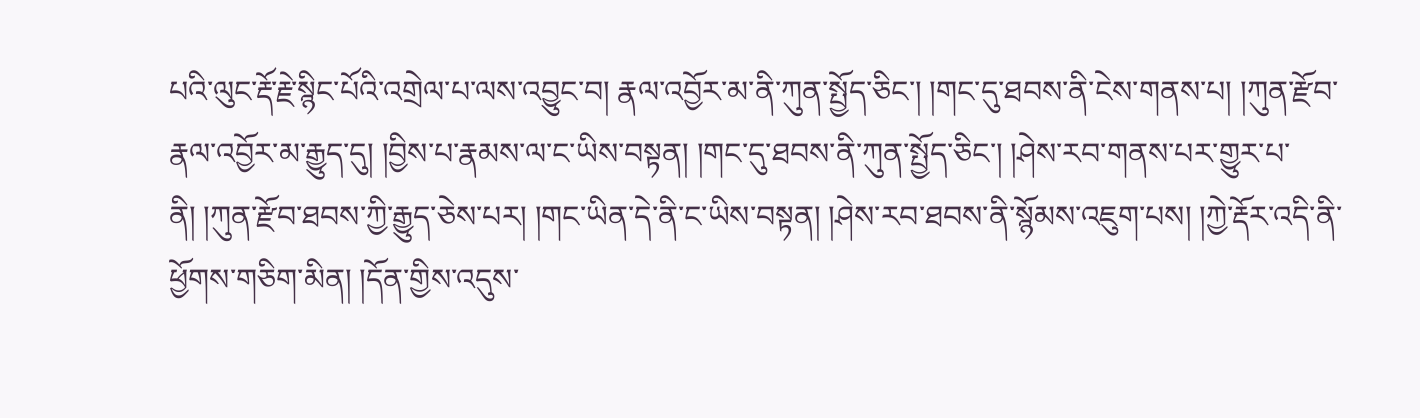པའི་ལུང་རྡོ་རྗེ་སྙིང་པོའི་འགྲེལ་པ་ལས་འབྱུང་བ། རྣལ་འབྱོར་མ་ནི་ཀུན་སྤྱོད་ཅིང་། །གང་དུ་ཐབས་ནི་ངེས་གནས་པ། །ཀུན་རྫོབ་རྣལ་འབྱོར་མ་རྒྱུད་དུ། །བྱིས་པ་རྣམས་ལ་ང་ཡིས་བསྟན། །གང་དུ་ཐབས་ནི་ཀུན་སྤྱོད་ཅིང་། །ཤེས་རབ་གནས་པར་གྱུར་པ་ནི། །ཀུན་རྫོབ་ཐབས་ཀྱི་རྒྱུད་ཅེས་པར། །གང་ཡིན་དེ་ནི་ང་ཡིས་བསྟན། །ཤེས་རབ་ཐབས་ནི་སྙོམས་འཇུག་པས། །ཀྱེ་རྡོར་འདི་ནི་ཕྱོགས་གཅིག་མིན། །དོན་གྱིས་འདུས་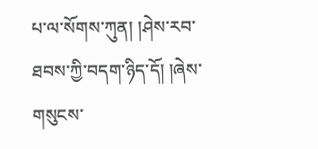པ་ལ་སོགས་ཀུན། །ཤེས་རབ་ཐབས་ཀྱི་བདག་ཉིད་དོ། །ཞེས་གསུངས་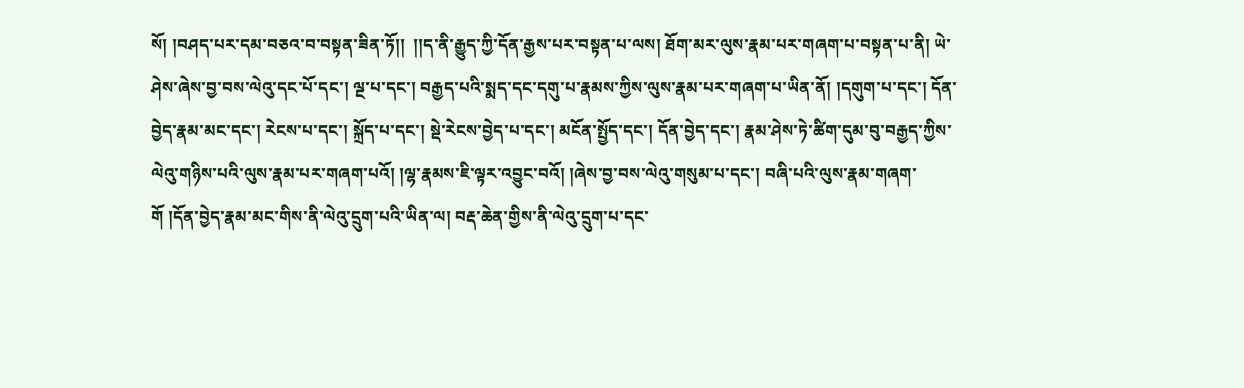སོ། །བཤད་པར་དམ་བཅའ་བ་བསྟན་ཟིན་ཏོ།།  །།ད་ནི་རྒྱུད་ཀྱི་དོན་རྒྱས་པར་བསྟན་པ་ལས། ཐོག་མར་ལུས་རྣམ་པར་གཞག་པ་བསྟན་པ་ནི། ཡེ་ཤེས་ཞེས་བྱ་བས་ལེའུ་དང་པོ་དང་། ལྔ་པ་དང་། བརྒྱད་པའི་སྨད་དང་དགུ་པ་རྣམས་ཀྱིས་ལུས་རྣམ་པར་གཞག་པ་ཡིན་ནོ། །དགུག་པ་དང་། དོན་བྱེད་རྣམ་མང་དང་། རེངས་པ་དང་། སྐྲོད་པ་དང་། སྡེ་རེངས་བྱེད་པ་དང་། མངོན་སྤྱོད་དང་། དོན་བྱེད་དང་། རྣམ་ཤེས་ཏེ་ཚིག་དུམ་བུ་བརྒྱད་ཀྱིས་ལེའུ་གཉིས་པའི་ལུས་རྣམ་པར་གཞག་པའོ། །ལྷ་རྣམས་ཇི་ལྟར་འབྱུང་བའོ། །ཞེས་བྱ་བས་ལེའུ་གསུམ་པ་དང་། བཞི་པའི་ལུས་རྣམ་གཞག་གོ །དོན་བྱེད་རྣམ་མང་གིས་ནི་ལེའུ་དྲུག་པའི་ཡིན་ལ། བརྡ་ཆེན་གྱིས་ནི་ལེའུ་དྲུག་པ་དང་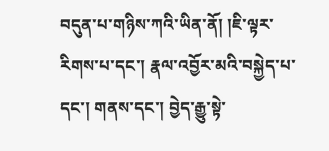བདུན་པ་གཉིས་ཀའི་ཡིན་ནོ། །ཇི་ལྟར་རིགས་པ་དང་། རྣལ་འབྱོར་མའི་བསྐྱེད་པ་དང་། གནས་དང་། བྱེད་རྒྱུ་སྟེ་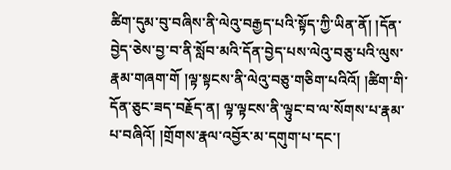ཚིག་དུམ་བུ་བཞིས་ནི་ལེའུ་བརྒྱད་པའི་སྟོད་ཀྱི་ཡིན་ནོ། །དོན་བྱེད་ཅེས་བྱ་བ་ནི་སློབ་མའི་དོན་བྱེད་པས་ལེའུ་བཅུ་པའི་ལུས་རྣམ་གཞག་གོ །ལྟ་སྟངས་ནི་ལེའུ་བཅུ་གཅིག་པའིའོ། །ཚིག་གི་དོན་ཅུང་ཟད་བརྗོད་ན། ལྟ་ལྟངས་ནི་ལྟུང་བ་ལ་སོགས་པ་རྣམ་པ་བཞིའོ། །གྲོགས་རྣལ་འབྱོར་མ་དགུག་པ་དང་།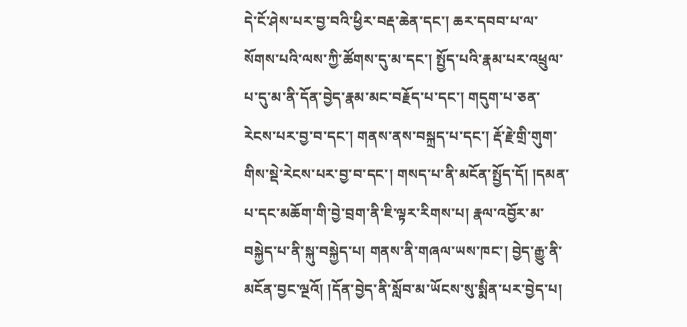དེ་ངོ་ཤེས་པར་བྱ་བའི་ཕྱིར་བརྡ་ཆེན་དང་། ཆར་དབབ་པ་ལ་སོགས་པའི་ལས་ཀྱི་ཚོགས་དུ་མ་དང་། སྤྱོད་པའི་རྣམ་པར་འཕྲུལ་པ་དུ་མ་ནི་དོན་བྱེད་རྣམ་མང་བརྗོད་པ་དང་། གདུག་པ་ཅན་རེངས་པར་བྱ་བ་དང་། གནས་ནས་བསྐྲད་པ་དང་། རྡོ་རྗེ་གྲི་གུག་གིས་སྡེ་རེངས་པར་བྱ་བ་དང་། གསད་པ་ནི་མངོན་སྤྱོད་དོ། །དམན་པ་དང་མཆོག་གི་བྱེ་བྲག་ནི་ཇི་ལྟར་རིགས་པ། རྣལ་འབྱོར་མ་བསྐྱེད་པ་ནི་སྐུ་བསྐྱེད་པ། གནས་ནི་གཞལ་ཡས་ཁང་། བྱེད་རྒྱུ་ནི་མངོན་བྱང་ལྔའོ། །དོན་བྱེད་ནི་སློབ་མ་ཡོངས་སུ་སྨིན་པར་བྱེད་པ།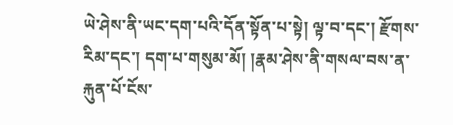ཡེ་ཤེས་ནི་ཡང་དག་པའི་དོན་སྟོན་པ་སྟེ། ལྟ་བ་དང་། རྫོགས་རིམ་དང་། དག་པ་གསུམ་མོ། །རྣམ་ཤེས་ནི་གསལ་བས་ན་རྐུན་པོ་ངོས་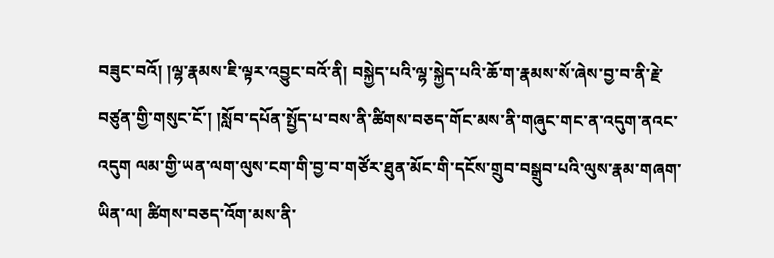བཟུང་བའོ། །ལྷ་རྣམས་ཇི་ལྟར་འབྱུང་བའོ་ནི། བསྐྱེད་པའི་ལྷ་སྐྱེད་པའི་ཆོ་ག་རྣམས་སོ་ཞེས་བྱ་བ་ནི་རྗེ་བཙུན་གྱི་གསུང་ངོ་། །སློབ་དཔོན་སྤྱོད་པ་བས་ནི་ཚིགས་བཅད་གོང་མས་ནི་གཞུང་གང་ན་འདུག་ནའང་འདུག ལམ་གྱི་ཡན་ལག་ལུས་ངག་གི་བྱ་བ་གཙོར་ཐུན་མོང་གི་དངོས་གྲུབ་བསྒྲུབ་པའི་ལུས་རྣམ་གཞག་ཡིན་ལ། ཚིགས་བཅད་འོག་མས་ནི་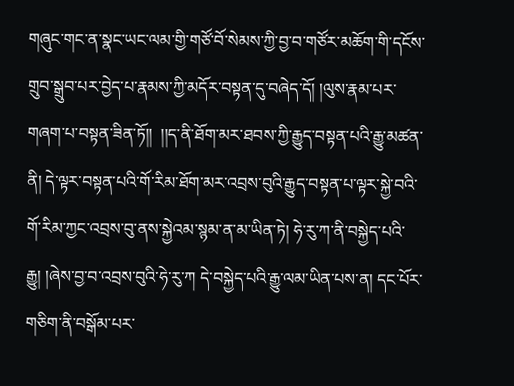གཞུང་གང་ན་སྣང་ཡང་ལམ་གྱི་གཙོ་བོ་སེམས་ཀྱི་བྱ་བ་གཙོར་མཆོག་གི་དངོས་གྲུབ་སྒྲུབ་པར་བྱེད་པ་རྣམས་ཀྱི་མདོར་བསྟན་དུ་བཞེད་དོ། །ལུས་རྣམ་པར་གཞག་པ་བསྟན་ཟིན་ཏོ།།  །།ད་ནི་ཐོག་མར་ཐབས་ཀྱི་རྒྱུད་བསྟན་པའི་རྒྱུ་མཚན་ནི། དེ་ལྟར་བསྟན་པའི་གོ་རིམ་ཐོག་མར་འབྲས་བུའི་རྒྱུད་བསྟན་པ་ལྟར་སྐྱེ་བའི་གོ་རིམ་ཀྱང་འབྲས་བུ་ནས་སྐྱེའམ་སྙམ་ན་མ་ཡིན་ཏེ། ཧེ་རུ་ཀ་ནི་བསྐྱེད་པའི་རྒྱུ། །ཞེས་བྱ་བ་འབྲས་བུའི་ཧེ་རུ་ཀ དེ་བསྐྱེད་པའི་རྒྱུ་ལམ་ཡིན་པས་ན། དང་པོར་གཅིག་ནི་བསྒོམ་པར་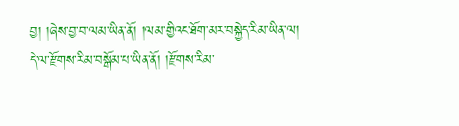བྱ། །ཞེས་བྱ་བ་ལམ་ཡིན་ནོ། །ལམ་གྱིའང་ཐོག་མར་བསྐྱེད་རིམ་ཡིན་ལ། དེ་ལ་རྫོགས་རིམ་བསྒོམ་པ་ཡིན་ནོ། །རྫོགས་རིམ་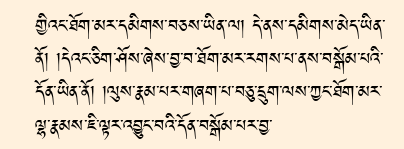གྱིའང་ཐོག་མར་དམིགས་བཅས་ཡིན་ལ། དེ་ནས་དམིགས་མེད་ཡིན་ནོ། །དེའང་ཅིག་ཤོས་ཞེས་བྱ་བ་ཐོག་མར་རགས་པ་ནས་བསྒོམ་པའི་དོན་ཡིན་ནོ། །ལུས་རྣམ་པར་གཞག་པ་བཅུ་དྲུག་ལས་ཀྱང་ཐོག་མར་ལྷ་རྣམས་ཇི་ལྟར་འབྱུང་བའི་དོན་བསྒོམ་པར་བྱ་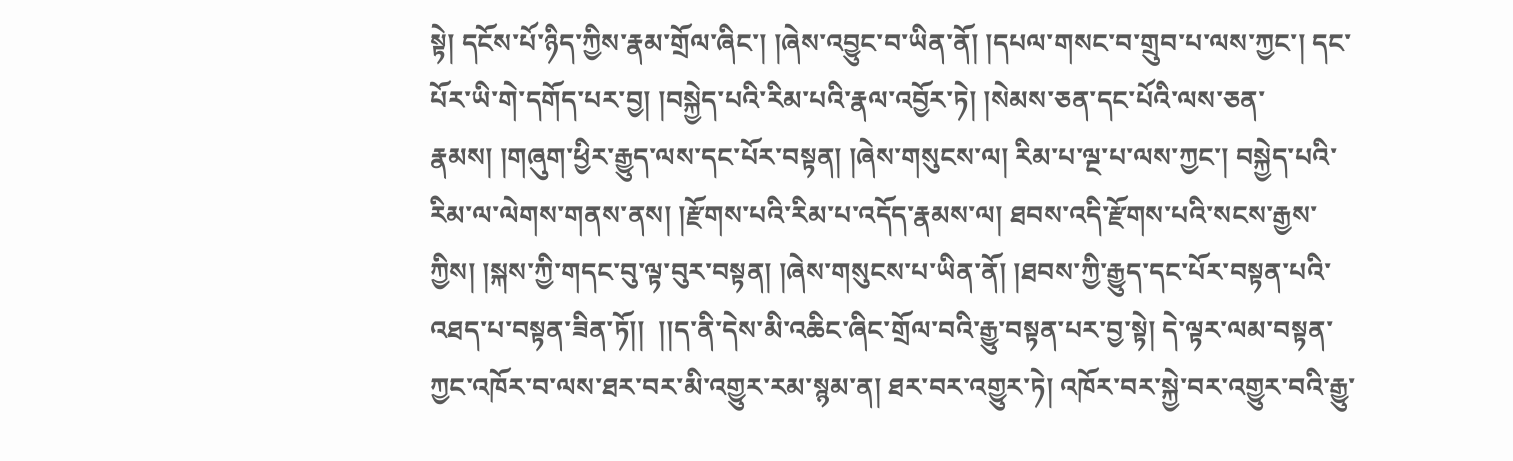སྟེ། དངོས་པོ་ཉིད་ཀྱིས་རྣམ་གྲོལ་ཞིང་། །ཞེས་འབྱུང་བ་ཡིན་ནོ། །དཔལ་གསང་བ་གྲུབ་པ་ལས་ཀྱང་། དང་པོར་ཡི་གེ་དགོད་པར་བྱ། །བསྐྱེད་པའི་རིམ་པའི་རྣལ་འབྱོར་ཏེ། །སེམས་ཅན་དང་པོའི་ལས་ཅན་རྣམས། །གཞུག་ཕྱིར་རྒྱུད་ལས་དང་པོར་བསྟན། །ཞེས་གསུངས་ལ། རིམ་པ་ལྔ་པ་ལས་ཀྱང་། བསྐྱེད་པའི་རིམ་ལ་ལེགས་གནས་ནས། །རྫོགས་པའི་རིམ་པ་འདོད་རྣམས་ལ། ཐབས་འདི་རྫོགས་པའི་སངས་རྒྱས་ཀྱིས། །སྐས་ཀྱི་གདང་བུ་ལྟ་བུར་བསྟན། །ཞེས་གསུངས་པ་ཡིན་ནོ། །ཐབས་ཀྱི་རྒྱུད་དང་པོར་བསྟན་པའི་འཐད་པ་བསྟན་ཟིན་ཏོ།།  །།ད་ནི་དེས་མི་འཆིང་ཞིང་གྲོལ་བའི་རྒྱུ་བསྟན་པར་བྱ་སྟེ། དེ་ལྟར་ལམ་བསྟན་ཀྱང་འཁོར་བ་ལས་ཐར་བར་མི་འགྱུར་རམ་སྙམ་ན། ཐར་བར་འགྱུར་ཏེ། འཁོར་བར་སྐྱེ་བར་འགྱུར་བའི་རྒྱུ་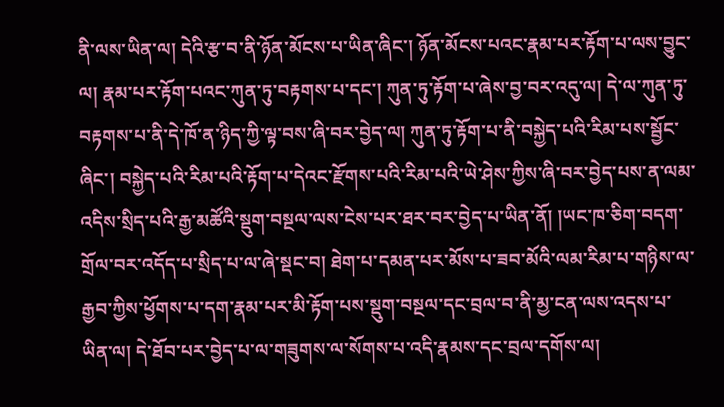ནི་ལས་ཡིན་ལ། དེའི་རྩ་བ་ནི་ཉོན་མོངས་པ་ཡིན་ཞིང་། ཉོན་མོངས་པའང་རྣམ་པར་རྟོག་པ་ལས་བྱུང་ལ། རྣམ་པར་རྟོག་པའང་ཀུན་ཏུ་བརྟགས་པ་དང་། ཀུན་ཏུ་རྟོག་པ་ཞེས་བྱ་བར་འདུ་ལ། དེ་ལ་ཀུན་ཏུ་བརྟགས་པ་ནི་དེ་ཁོ་ན་ཉིད་ཀྱི་ལྟ་བས་ཞི་བར་བྱེད་ལ། ཀུན་ཏུ་རྟོག་པ་ནི་བསྐྱེད་པའི་རིམ་པས་སྦྱོང་ཞིང་། བསྐྱེད་པའི་རིམ་པའི་རྟོག་པ་དེའང་རྫོགས་པའི་རིམ་པའི་ཡེ་ཤེས་ཀྱིས་ཞི་བར་བྱེད་པས་ན་ལམ་འདིས་སྲིད་པའི་རྒྱ་མཚོའི་སྡུག་བསྔལ་ལས་ངེས་པར་ཐར་བར་བྱེད་པ་ཡིན་ནོ། །ཡང་ཁ་ཅིག་བདག་གྲོལ་བར་འདོད་པ་སྲིད་པ་ལ་ཞེ་སྡང་བ། ཐེག་པ་དམན་པར་མོས་པ་ཟབ་མོའི་ལམ་རིམ་པ་གཉིས་ལ་རྒྱབ་ཀྱིས་ཕྱོགས་པ་དག་རྣམ་པར་མི་རྟོག་པས་སྡུག་བསྔལ་དང་བྲལ་བ་ནི་མྱ་ངན་ལས་འདས་པ་ཡིན་ལ། དེ་ཐོབ་པར་བྱེད་པ་ལ་གཟུགས་ལ་སོགས་པ་འདི་རྣམས་དང་བྲལ་དགོས་ལ།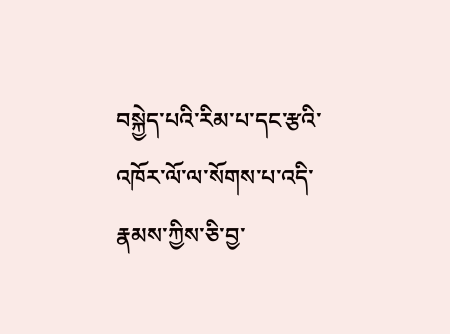བསྐྱེད་པའི་རིམ་པ་དང་རྩའི་འཁོར་ལོ་ལ་སོགས་པ་འདི་རྣམས་ཀྱིས་ཅི་བྱ་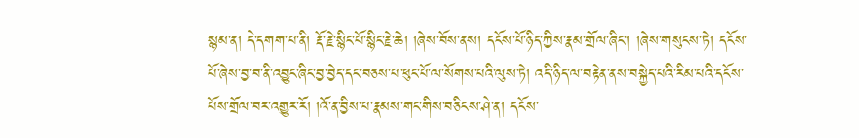སྙམ་ན། དེ་དགག་པ་ནི། རྡོ་རྗེ་སྙིང་པོ་སྙིང་རྗེ་ཆེ། །ཞེས་བོས་ནས། དངོས་པོ་ཉིད་ཀྱིས་རྣམ་གྲོལ་ཞིང་། །ཞེས་གསུངས་ཏེ། དངོས་པོ་ཞེས་བྱ་བ་ནི་འབྱུང་ཞིང་བྱ་བྱེད་དང་བཅས་པ་ཕུང་པོ་ལ་སོགས་པའི་ལུས་ཏེ། འདི་ཉིད་ལ་བརྟེན་ནས་བསྐྱེད་པའི་རིམ་པའི་དངོས་པོས་གྲོལ་བར་འགྱུར་རོ། །འོ་ན་བྱིས་པ་རྣམས་གང་གིས་བཅིངས་ཤེ་ན། དངོས་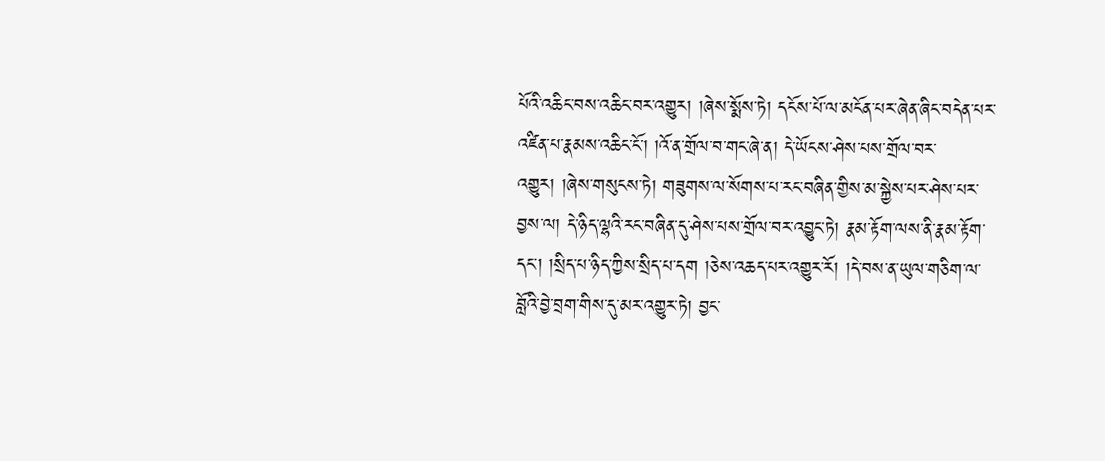པོའི་འཆིང་བས་འཆིང་བར་འགྱུར། །ཞེས་སྨོས་ཏེ། དངོས་པོ་ལ་མངོན་པར་ཞེན་ཞིང་བདེན་པར་འཛིན་པ་རྣམས་འཆིང་ངོ་། །འོ་ན་གྲོལ་བ་གང་ཞེ་ན། དེ་ཡོངས་ཤེས་པས་གྲོལ་བར་འགྱུར། །ཞེས་གསུངས་ཏེ། གཟུགས་ལ་སོགས་པ་རང་བཞིན་གྱིས་མ་སྐྱེས་པར་ཤེས་པར་བྱས་ལ། དེ་ཉིད་ལྷའི་རང་བཞིན་དུ་ཤེས་པས་གྲོལ་བར་འབྱུང་ཏེ། རྣམ་རྟོག་ལས་ནི་རྣམ་རྟོག་དང་། །སྲིད་པ་ཉིད་ཀྱིས་སྲིད་པ་དག །ཅེས་འཆད་པར་འགྱུར་རོ། །དེ་བས་ན་ཡུལ་གཅིག་ལ་བློའི་བྱེ་བྲག་གིས་དུ་མར་འགྱུར་ཏེ། བྱང་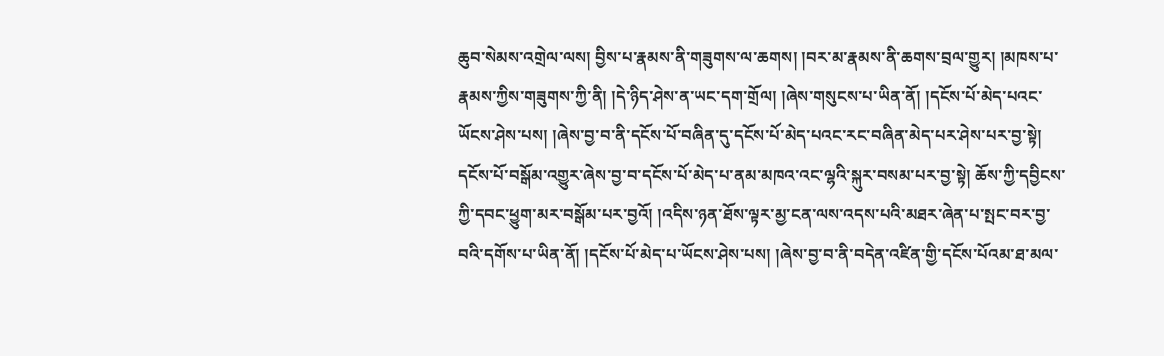ཆུབ་སེམས་འགྲེལ་ལས། བྱིས་པ་རྣམས་ནི་གཟུགས་ལ་ཆགས། །བར་མ་རྣམས་ནི་ཆགས་བྲལ་གྱུར། །མཁས་པ་རྣམས་ཀྱིས་གཟུགས་ཀྱི་ནི། །དེ་ཉིད་ཤེས་ན་ཡང་དག་གྲོལ། །ཞེས་གསུངས་པ་ཡིན་ནོ། །དངོས་པོ་མེད་པའང་ཡོངས་ཤེས་པས། །ཞེས་བྱ་བ་ནི་དངོས་པོ་བཞིན་དུ་དངོས་པོ་མེད་པའང་རང་བཞིན་མེད་པར་ཤེས་པར་བྱ་སྟེ། དངོས་པོ་བསྒོམ་འགྱུར་ཞེས་བྱ་བ་དངོས་པོ་མེད་པ་ནམ་མཁའ་འང་ལྷའི་སྐུར་བསམ་པར་བྱ་སྟེ། ཆོས་ཀྱི་དབྱིངས་ཀྱི་དབང་ཕྱུག་མར་བསྒོམ་པར་བྱའོ། །འདིས་ཉན་ཐོས་ལྟར་མྱ་ངན་ལས་འདས་པའི་མཐར་ཞེན་པ་སྤང་བར་བྱ་བའི་དགོས་པ་ཡིན་ནོ། །དངོས་པོ་མེད་པ་ཡོངས་ཤེས་པས། །ཞེས་བྱ་བ་ནི་བདེན་འཛིན་གྱི་དངོས་པོའམ་ཐ་མལ་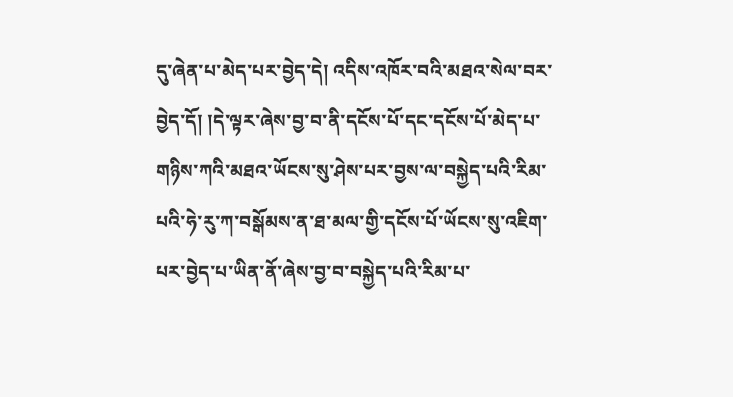དུ་ཞེན་པ་མེད་པར་བྱེད་དེ། འདིས་འཁོར་བའི་མཐའ་སེལ་བར་བྱེད་དོ། །དེ་ལྟར་ཞེས་བྱ་བ་ནི་དངོས་པོ་དང་དངོས་པོ་མེད་པ་གཉིས་ཀའི་མཐའ་ཡོངས་སུ་ཤེས་པར་བྱས་ལ་བསྐྱེད་པའི་རིམ་པའི་ཧེ་རུ་ཀ་བསྒོམས་ན་ཐ་མལ་གྱི་དངོས་པོ་ཡོངས་སུ་འཇིག་པར་བྱེད་པ་ཡིན་ནོ་ཞེས་བྱ་བ་བསྐྱེད་པའི་རིམ་པ་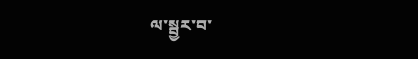ལ་སྦྱར་བ་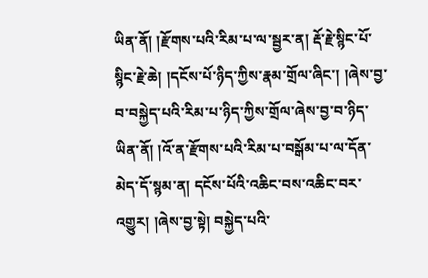ཡིན་ནོ། །རྫོགས་པའི་རིམ་པ་ལ་སྦྱར་ན། རྡོ་རྗེ་སྙིང་པོ་སྙིང་རྗེ་ཆེ། །དངོས་པོ་ཉིད་ཀྱིས་རྣམ་གྲོལ་ཞིང་། །ཞེས་བྱ་བ་བསྐྱེད་པའི་རིམ་པ་ཉིད་ཀྱིས་གྲོལ་ཞེས་བྱ་བ་ཉིད་ཡིན་ནོ། །འོ་ན་རྫོགས་པའི་རིམ་པ་བསྒོམ་པ་ལ་དོན་མེད་དོ་སྙམ་ན། དངོས་པོའི་འཆིང་བས་འཆིང་བར་འགྱུར། །ཞེས་བྱ་སྟེ། བསྐྱེད་པའི་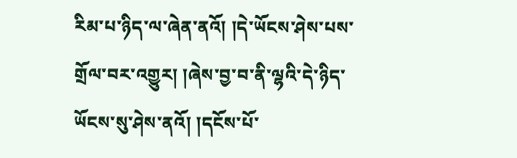རིམ་པ་ཉིད་ལ་ཞེན་ནའོ། །དེ་ཡོངས་ཤེས་པས་གྲོལ་བར་འགྱུར། །ཞེས་བྱ་བ་ནི་ལྷའི་དེ་ཉིད་ཡོངས་སུ་ཤེས་ནའོ། །དངོས་པོ་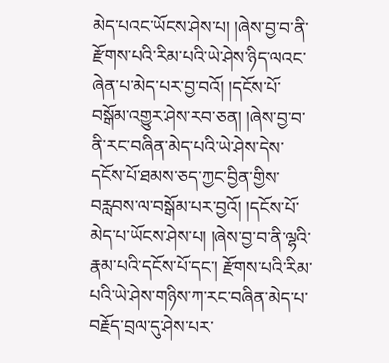མེད་པའང་ཡོངས་ཤེས་པ། །ཞེས་བྱ་བ་ནི་རྫོགས་པའི་རིམ་པའི་ཡེ་ཤེས་ཉིད་ལའང་ཞེན་པ་མེད་པར་བྱ་བའོ། །དངོས་པོ་བསྒོམ་འགྱུར་ཤེས་རབ་ཅན། །ཞེས་བྱ་བ་ནི་རང་བཞིན་མེད་པའི་ཡེ་ཤེས་དེས་དངོས་པོ་ཐམས་ཅད་ཀྱང་བྱིན་གྱིས་བརླབས་ལ་བསྒོམ་པར་བྱའོ། །དངོས་པོ་མེད་པ་ཡོངས་ཤེས་པ། །ཞེས་བྱ་བ་ནི་ལྷའི་རྣམ་པའི་དངོས་པོ་དང་། རྫོགས་པའི་རིམ་པའི་ཡེ་ཤེས་གཉིས་ཀ་རང་བཞིན་མེད་པ་བརྗོད་བྲལ་དུ་ཤེས་པར་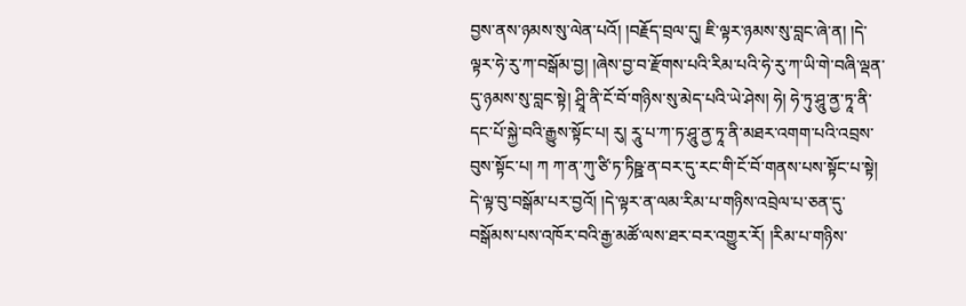བྱས་ནས་ཉམས་སུ་ལེན་པའོ། །བརྗོད་བྲལ་དུ། ཇི་ལྟར་ཉམས་སུ་བླང་ཞེ་ན། །དེ་ལྟར་ཧེ་རུ་ཀ་བསྒོམ་བྱ། །ཞེས་བྱ་བ་རྫོགས་པའི་རིམ་པའི་ཧེ་རུ་ཀ་ཡི་གེ་བཞི་ལྡན་དུ་ཉམས་སུ་བླང་སྟེ། ཤྲཱི་ནི་ངོ་བོ་གཉིས་སུ་མེད་པའི་ཡེ་ཤེས། ཧེ། ཧེ་ཏུ་ཤཱུ་ནྱ་ཏཱ་ནི་དང་པོ་སྐྱེ་བའི་རྒྱུས་སྟོང་པ། རུ། རཱུ་པ་ཀ་ཏ་ཤཱུ་ནྱ་ཏཱ་ནི་མཐར་འགག་པའི་འབྲས་བུས་སྟོང་པ། ཀ ཀ་ན་ཀུ་ཙི་ཏ་ཏིཥྛ་ན་བར་དུ་རང་གི་ངོ་བོ་གནས་པས་སྟོང་པ་སྟེ། དེ་ལྟ་བུ་བསྒོམ་པར་བྱའོ། །དེ་ལྟར་ན་ལམ་རིམ་པ་གཉིས་འབྲེལ་པ་ཅན་དུ་བསྒོམས་པས་འཁོར་བའི་རྒྱ་མཚོ་ལས་ཐར་བར་འགྱུར་རོ། །རིམ་པ་གཉིས་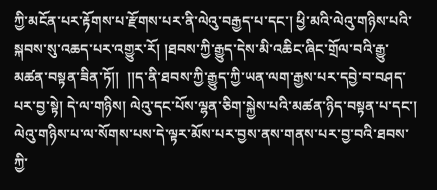ཀྱི་མངོན་པར་རྟོགས་པ་རྫོགས་པར་ནི་ལེའུ་བརྒྱད་པ་དང་། ཕྱི་མའི་ལེའུ་གཉིས་པའི་སྐབས་སུ་འཆད་པར་འགྱུར་རོ། །ཐབས་ཀྱི་རྒྱུད་དེས་མི་འཆིང་ཞིང་གྲོལ་བའི་རྒྱུ་མཚན་བསྟན་ཟིན་ཏོ།།  །།ད་ནི་ཐབས་ཀྱི་རྒྱུད་ཀྱི་ཡན་ལག་རྒྱས་པར་དབྱེ་བ་བཤད་པར་བྱ་སྟེ། དེ་ལ་གཉིས། ལེའུ་དང་པོས་ལྷན་ཅིག་སྐྱེས་པའི་མཚན་ཉིད་བསྟན་པ་དང་། ལེའུ་གཉིས་པ་ལ་སོགས་པས་དེ་ལྟར་མོས་པར་བྱས་ནས་གནས་པར་བྱ་བའི་ཐབས་ཀྱི་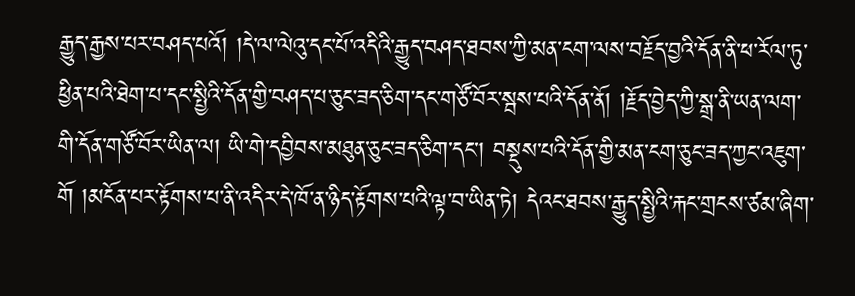རྒྱུད་རྒྱས་པར་བཤད་པའོ། །དེ་ལ་ལེའུ་དང་པོ་འདིའི་རྒྱུད་བཤད་ཐབས་ཀྱི་མན་ངག་ལས་བརྗོད་བྱའི་དོན་ནི་ཕ་རོལ་ཏུ་ཕྱིན་པའི་ཐེག་པ་དང་སྤྱིའི་དོན་གྱི་བཤད་པ་ཅུང་ཟད་ཅིག་དང་གཙོ་བོར་སྦས་པའི་དོན་ནོ། །རྗོད་བྱེད་ཀྱི་སྒྲ་ནི་ཡན་ལག་གི་དོན་གཙོ་བོར་ཡིན་ལ། ཡི་གེ་དབྱིབས་མཐུན་ཅུང་ཟད་ཅིག་དང་། བསྡུས་པའི་དོན་གྱི་མན་ངག་ཅུང་ཟད་ཀྱང་འཇུག་གོ །མངོན་པར་རྟོགས་པ་ནི་འདིར་དེ་ཁོ་ན་ཉིད་རྟོགས་པའི་ལྟ་བ་ཡིན་ཏེ། དེའང་ཐབས་རྒྱུད་སྤྱིའི་རྐང་གྲངས་ཙམ་ཞིག་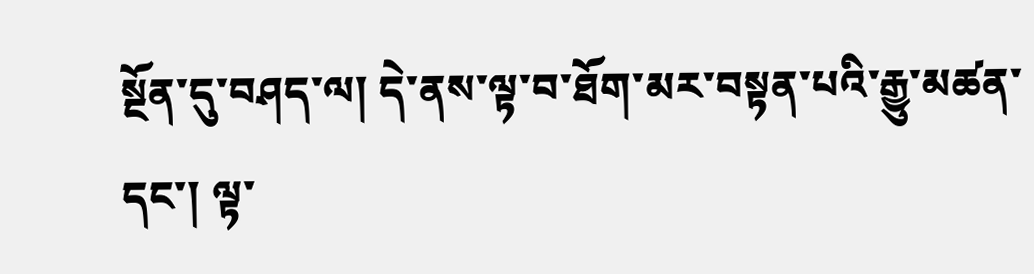སྔོན་དུ་བཤད་ལ། དེ་ནས་ལྟ་བ་ཐོག་མར་བསྟན་པའི་རྒྱུ་མཚན་དང་། ལྟ་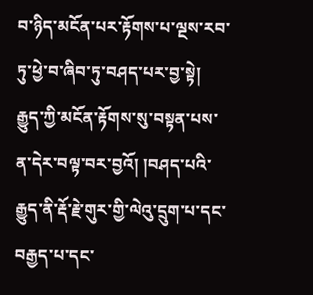བ་ཉིད་མངོན་པར་རྟོགས་པ་ལྔས་རབ་ཏུ་ཕྱེ་བ་ཞིབ་ཏུ་བཤད་པར་བྱ་སྟེ། རྒྱུད་ཀྱི་མངོན་རྟོགས་སུ་བསྟན་པས་ན་དེར་བལྟ་བར་བྱའོ། །བཤད་པའི་རྒྱུད་ནི་རྡོ་རྗེ་གུར་གྱི་ལེའུ་དྲུག་པ་དང་བརྒྱད་པ་དང་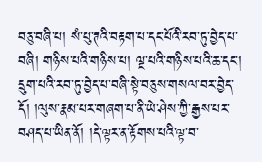བཅུ་བཞི་པ། སཾ་པུ་ཊའི་བརྟག་པ་དང་པོའི་རབ་ཏུ་བྱེད་པ་བཞི། གཉིས་པའི་གཉིས་པ། ལྔ་པའི་གཉིས་པའི་ཆ་དང་། དྲུག་པའི་རབ་ཏུ་བྱེད་པ་བཞི་སྟེ་བཅུས་གསལ་བར་བྱེད་དོ། །ལུས་རྣམ་པར་གཞག་པ་ནི་ཡེ་ཤེས་ཀྱི་རྒྱས་པར་བཤད་པ་ཡིན་ནོ། །དེ་ལྟར་ན་རྟོགས་པའི་ལྟ་བ་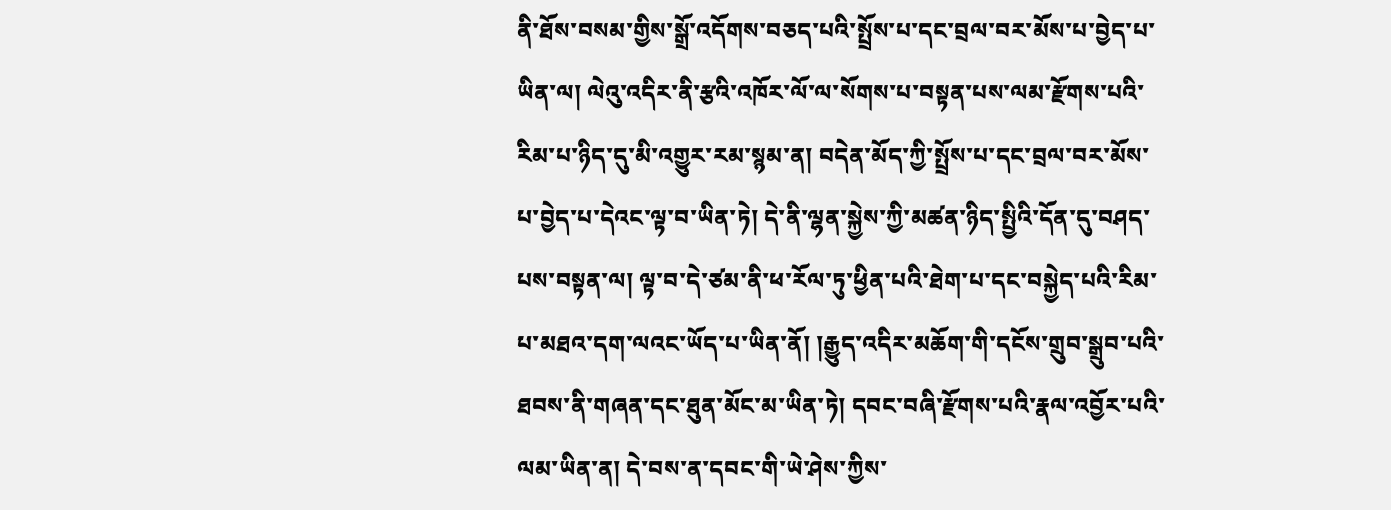ནི་ཐོས་བསམ་གྱིས་སྒྲོ་འདོགས་བཅད་པའི་སྤྲོས་པ་དང་བྲལ་བར་མོས་པ་བྱེད་པ་ཡིན་ལ། ལེའུ་འདིར་ནི་རྩའི་འཁོར་ལོ་ལ་སོགས་པ་བསྟན་པས་ལམ་རྫོགས་པའི་རིམ་པ་ཉིད་དུ་མི་འགྱུར་རམ་སྙམ་ན། བདེན་མོད་ཀྱི་སྤྲོས་པ་དང་བྲལ་བར་མོས་པ་བྱེད་པ་དེའང་ལྟ་བ་ཡིན་ཏེ། དེ་ནི་ལྷན་སྐྱེས་ཀྱི་མཚན་ཉིད་སྤྱིའི་དོན་དུ་བཤད་པས་བསྟན་ལ། ལྟ་བ་དེ་ཙམ་ནི་ཕ་རོལ་ཏུ་ཕྱིན་པའི་ཐེག་པ་དང་བསྐྱེད་པའི་རིམ་པ་མཐའ་དག་ལའང་ཡོད་པ་ཡིན་ནོ། །རྒྱུད་འདིར་མཆོག་གི་དངོས་གྲུབ་སྒྲུབ་པའི་ཐབས་ནི་གཞན་དང་ཐུན་མོང་མ་ཡིན་ཏེ། དབང་བཞི་རྫོགས་པའི་རྣལ་འབྱོར་པའི་ལམ་ཡིན་ན། དེ་བས་ན་དབང་གི་ཡེ་ཤེས་ཀྱིས་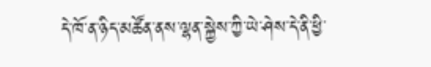དེ་ཁོ་ན་ཉིད་མཚོན་ནས་ལྷན་སྐྱེས་ཀྱི་ཡེ་ཤེས་དེ་ནི་ཕྱི་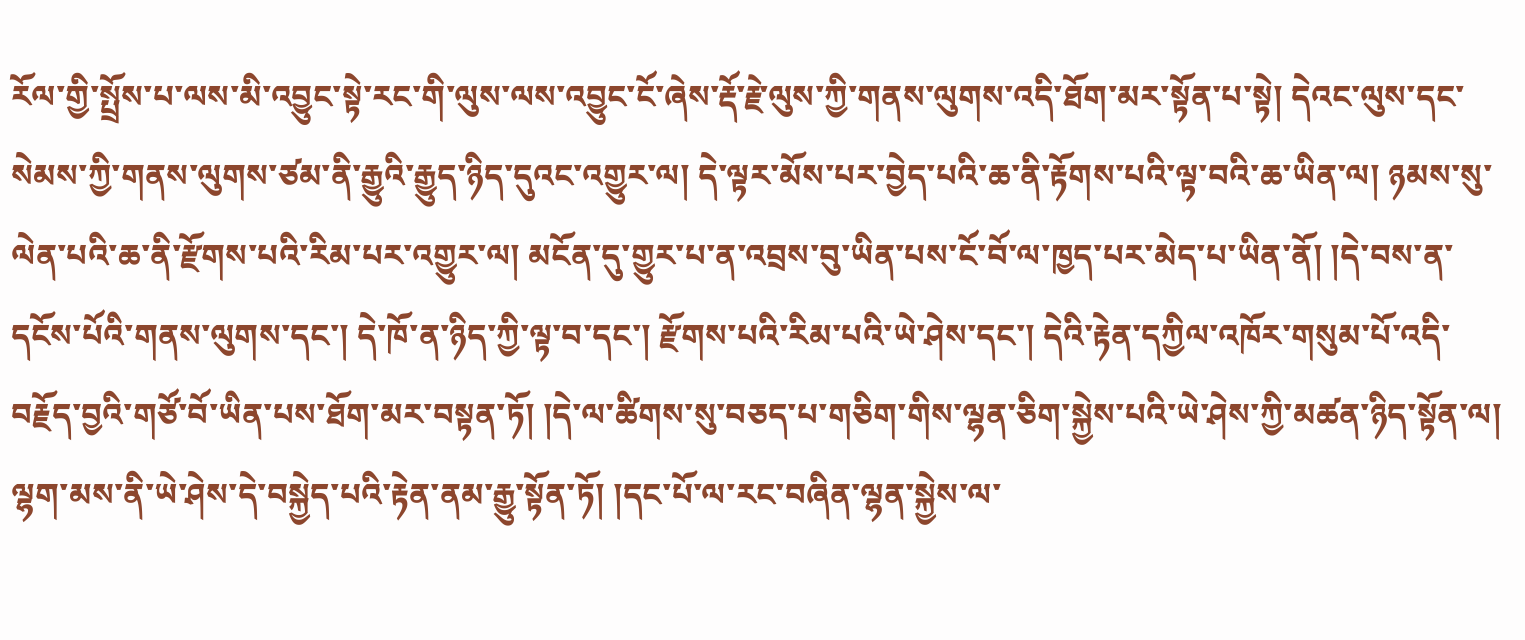རོལ་གྱི་སྤྲོས་པ་ལས་མི་འབྱུང་སྟེ་རང་གི་ལུས་ལས་འབྱུང་ངོ་ཞེས་རྡོ་རྗེ་ལུས་ཀྱི་གནས་ལུགས་འདི་ཐོག་མར་སྟོན་པ་སྟེ། དེའང་ལུས་དང་སེམས་ཀྱི་གནས་ལུགས་ཙམ་ནི་རྒྱུའི་རྒྱུད་ཉིད་དུའང་འགྱུར་ལ། དེ་ལྟར་མོས་པར་བྱེད་པའི་ཆ་ནི་རྟོགས་པའི་ལྟ་བའི་ཆ་ཡིན་ལ། ཉམས་སུ་ལེན་པའི་ཆ་ནི་རྫོགས་པའི་རིམ་པར་འགྱུར་ལ། མངོན་དུ་གྱུར་པ་ན་འབྲས་བུ་ཡིན་པས་ངོ་བོ་ལ་ཁྱད་པར་མེད་པ་ཡིན་ནོ། །དེ་བས་ན་དངོས་པོའི་གནས་ལུགས་དང་། དེ་ཁོ་ན་ཉིད་ཀྱི་ལྟ་བ་དང་། རྫོགས་པའི་རིམ་པའི་ཡེ་ཤེས་དང་། དེའི་རྟེན་དཀྱིལ་འཁོར་གསུམ་པོ་འདི་བརྗོད་བྱའི་གཙོ་བོ་ཡིན་པས་ཐོག་མར་བསྟན་ཏོ། །དེ་ལ་ཚིགས་སུ་བཅད་པ་གཅིག་གིས་ལྷན་ཅིག་སྐྱེས་པའི་ཡེ་ཤེས་ཀྱི་མཚན་ཉིད་སྟོན་ལ། ལྷག་མས་ནི་ཡེ་ཤེས་དེ་བསྐྱེད་པའི་རྟེན་ནམ་རྒྱུ་སྟོན་ཏོ། །དང་པོ་ལ་རང་བཞིན་ལྷན་སྐྱེས་ལ་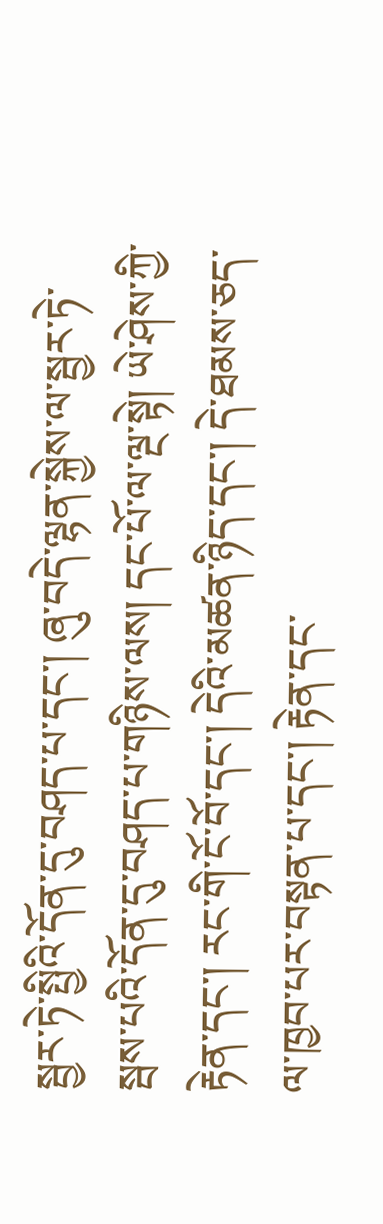སྦྱར་ཏེ་སྤྱིའི་དོན་དུ་བཤད་པ་དང་། ཞུ་བདེ་ལྷན་སྐྱེས་ལ་སྦྱར་ཏེ་སྦས་པའི་དོན་དུ་བཤད་པ་གཉིས་ལས། དང་པོ་ལ་ལྔ་སྟེ། ཡེ་ཤེས་ཀྱི་རྟེན་དང་། རང་གི་ངོ་བོ་དང་། དེའི་མཚན་ཉིད་དང་། དེ་ཐམས་ཅད་ལ་ཁྱབ་པར་བསྟན་པ་དང་། རྟེན་དང་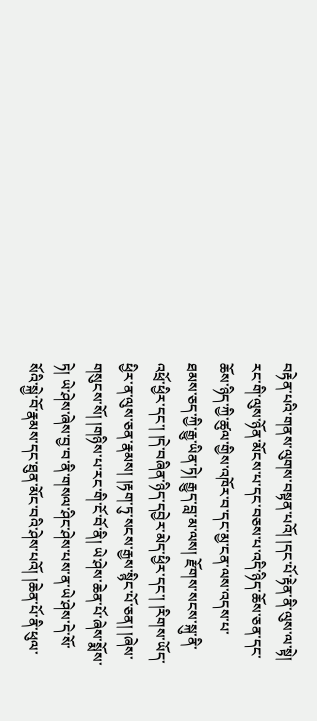བརྟེན་པའི་གནས་ལུགས་བསྟན་པའོ། །དང་པོ་རྟེན་ནི་ལུས་ལ་སྟེ། རང་གི་ལུས་ཉོན་མོངས་པ་དང་བཅས་པ་འདི་ཉིད་ཆོས་ཅན་དང་ཆོས་ཉིད་ཀྱི་ཚུལ་གྱིས་འཁོར་བ་དང་མྱ་ངན་ལས་འདས་པ་ཐམས་ཅད་ཀྱི་རྒྱུ་ཡིན་ཏེ། རྒྱུད་བླ་མ་ལས། རྫོགས་སངས་སྐུ་ནི་འཕྲོ་ཕྱིར་དང་། །དེ་བཞིན་ཉིད་དབྱེར་མེད་ཕྱིར་དང་། །རིགས་ཡོད་ཕྱིར་ན་ལུས་ཅན་རྣམས། །རྟག་ཏུ་སངས་རྒྱས་སྙིང་པོ་ཅན། །ཞེས་གསུངས་སོ། །གཉིས་པ་རང་གི་ངོ་བོ་ནི། ཡེ་ཤེས་ཆེན་པོ་ཞེས་སྨོས་ཏེ། ཡེ་ཤེས་ཞེས་བྱ་བ་ནི་གསལ་ཤིང་ཤེས་པས་ན་ཡེ་ཤེས་དེ་སོ་སོའི་སྐྱེ་བོ་རྣམས་དང་ཐུན་མོང་བའི་ཤེས་པའོ། །ཆེན་པོ་ནི་ཕུལ་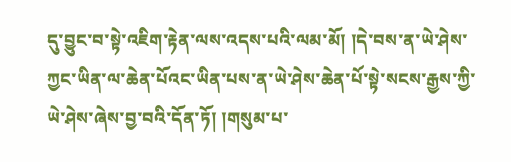དུ་བྱུང་བ་སྟེ་འཇིག་རྟེན་ལས་འདས་པའི་ལམ་མོ། །དེ་བས་ན་ཡེ་ཤེས་ཀྱང་ཡིན་ལ་ཆེན་པོའང་ཡིན་པས་ན་ཡེ་ཤེས་ཆེན་པོ་སྟེ་སངས་རྒྱས་ཀྱི་ཡེ་ཤེས་ཞེས་བྱ་བའི་དོན་ཏོ། །གསུམ་པ་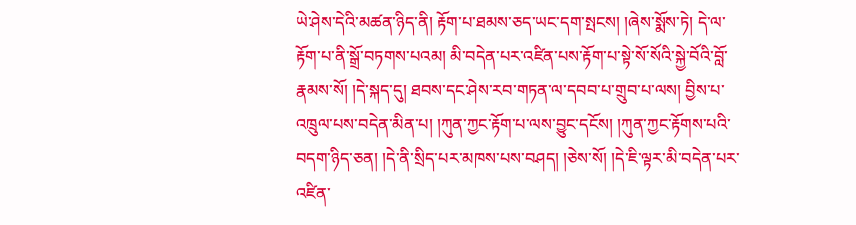ཡེ་ཤེས་དེའི་མཚན་ཉིད་ནི། རྟོག་པ་ཐམས་ཅད་ཡང་དག་སྤངས། །ཞེས་སྨོས་ཏེ། དེ་ལ་རྟོག་པ་ནི་སྒྲོ་བཏགས་པའམ། མི་བདེན་པར་འཛིན་པས་རྟོག་པ་སྟེ་སོ་སོའི་སྐྱེ་བོའི་བློ་རྣམས་སོ། །དེ་སྐད་དུ། ཐབས་དང་ཤེས་རབ་གཏན་ལ་དབབ་པ་གྲུབ་པ་ལས། བྱིས་པ་འཁྲུལ་པས་བདེན་མིན་པ། །ཀུན་ཀྱང་རྟོག་པ་ལས་བྱུང་དངོས། །ཀུན་ཀྱང་རྟོགས་པའི་བདག་ཉིད་ཅན། །དེ་ནི་སྲིད་པར་མཁས་པས་བཤད། །ཅེས་སོ། །དེ་ཇི་ལྟར་མི་བདེན་པར་འཛིན་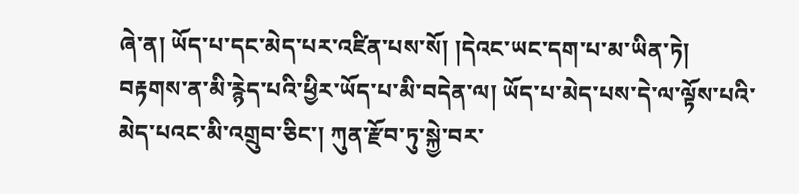ཞེ་ན། ཡོད་པ་དང་མེད་པར་འཛིན་པས་སོ། །དེའང་ཡང་དག་པ་མ་ཡིན་ཏེ། བརྟགས་ན་མི་རྙེད་པའི་ཕྱིར་ཡོད་པ་མི་བདེན་ལ། ཡོད་པ་མེད་པས་དེ་ལ་ལྟོས་པའི་མེད་པའང་མི་འགྲུབ་ཅིང་། ཀུན་རྫོབ་ཏུ་སྐྱེ་བར་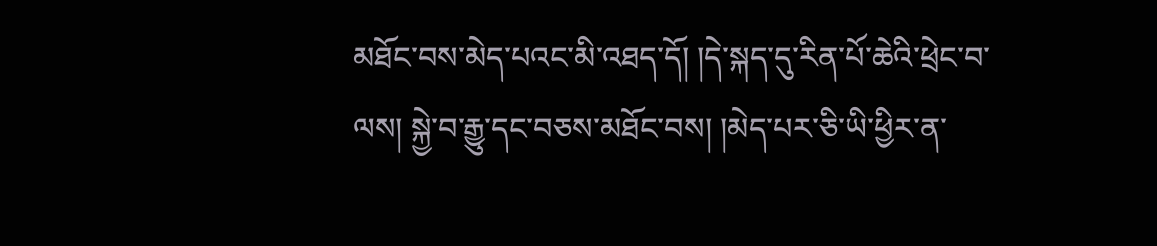མཐོང་བས་མེད་པའང་མི་འཐད་དོ། །དེ་སྐད་དུ་རིན་པོ་ཆེའི་ཕྲེང་བ་ལས། སྐྱེ་བ་རྒྱུ་དང་བཅས་མཐོང་བས། །མེད་པར་ཅི་ཡི་ཕྱིར་ན་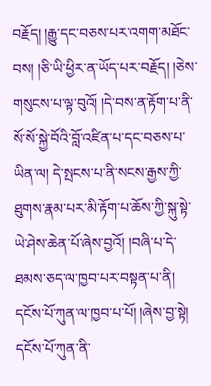བརྗོད། །རྒྱུ་དང་བཅས་པར་འགག་མཐོང་བས། །ཅི་ཡི་ཕྱིར་ན་ཡོད་པར་བརྗོད། །ཅེས་གསུངས་པ་ལྟ་བུའོ། །དེ་བས་ན་རྟོག་པ་ནི་སོ་སོ་སྐྱེ་བོའི་བློ་འཛིན་པ་དང་བཅས་པ་ཡིན་ལ། དེ་སྤངས་པ་ནི་སངས་རྒྱས་ཀྱི་ཐུགས་རྣམ་པར་མི་རྟོག་པ་ཆོས་ཀྱི་སྐུ་སྟེ་ཡེ་ཤེས་ཆེན་པོ་ཞེས་བྱའོ། །བཞི་པ་དེ་ཐམས་ཅད་ལ་ཁྱབ་པར་བསྟན་པ་ནི། དངོས་པོ་ཀུན་ལ་ཁྱབ་པ་པོ། །ཞེས་བྱ་སྟེ། དངོས་པོ་ཀུན་ནི་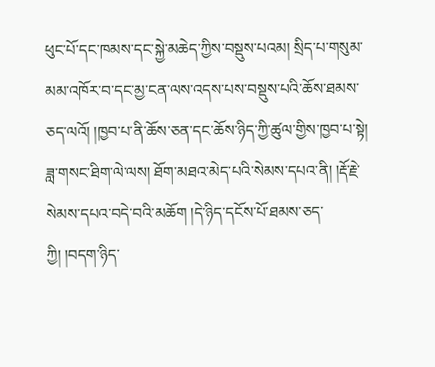ཕུང་པོ་དང་ཁམས་དང་སྐྱེ་མཆེད་ཀྱིས་བསྡུས་པའམ། སྲིད་པ་གསུམ་མམ་འཁོར་བ་དང་མྱ་ངན་ལས་འདས་པས་བསྡུས་པའི་ཆོས་ཐམས་ཅད་ལའོ། །ཁྱབ་པ་ནི་ཆོས་ཅན་དང་ཆོས་ཉིད་ཀྱི་ཚུལ་གྱིས་ཁྱབ་པ་སྟེ། ཟླ་གསང་ཐིག་ལེ་ལས། ཐོག་མཐའ་མེད་པའི་སེམས་དཔའ་ནི། །རྡོ་རྗེ་སེམས་དཔའ་བདེ་བའི་མཆོག །དེ་ཉིད་དངོས་པོ་ཐམས་ཅད་ཀྱི། །བདག་ཉིད་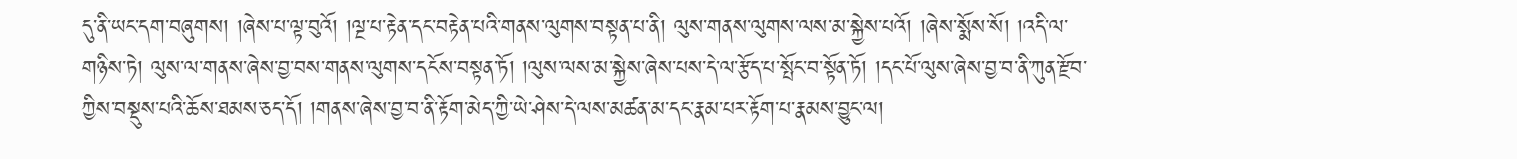དུ་ནི་ཡང་དག་བཞུགས། །ཞེས་པ་ལྟ་བུའོ། །ལྔ་པ་རྟེན་དང་བརྟེན་པའི་གནས་ལུགས་བསྟན་པ་ནི། ལུས་གནས་ལུགས་ལས་མ་སྐྱེས་པའོ། །ཞེས་སྨོས་སོ། །འདི་ལ་གཉིས་ཏེ། ལུས་ལ་གནས་ཞེས་བྱ་བས་གནས་ལུགས་དངོས་བསྟན་ཏོ། །ལུས་ལས་མ་སྐྱེས་ཞེས་པས་དེ་ལ་རྩོད་པ་སྤོང་བ་སྟོན་ཏོ། །དང་པོ་ལུས་ཞེས་བྱ་བ་ནི་ཀུན་རྫོབ་ཀྱིས་བསྡུས་པའི་ཆོས་ཐམས་ཅད་དོ། །གནས་ཞེས་བྱ་བ་ནི་རྟོག་མེད་ཀྱི་ཡེ་ཤེས་དེ་ལས་མཚན་མ་དང་རྣམ་པར་རྟོག་པ་རྣམས་བྱུང་ལ།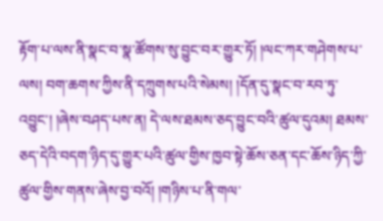རྟོག་པ་ལས་ནི་སྣང་བ་སྣ་ཚོགས་སུ་བྱུང་བར་གྱུར་ཏོ། །ལང་ཀར་གཤེགས་པ་ལས། བག་ཆགས་ཀྱིས་ནི་དཀྲུགས་པའི་སེམས། །དོན་དུ་སྣང་བ་རབ་ཏུ་འབྱུང་། །ཞེས་བཤད་པས་ན། དེ་ལས་ཐམས་ཅད་བྱུང་བའི་ཚུལ་དུའམ། ཐམས་ཅད་དེའི་བདག་ཉིད་དུ་གྱུར་པའི་ཚུལ་གྱིས་ཁྱབ་སྟེ་ཆོས་ཅན་དང་ཆོས་ཉིད་ཀྱི་ཚུལ་གྱིས་གནས་ཞེས་བྱ་བའོ། །གཉིས་པ་ནི་གལ་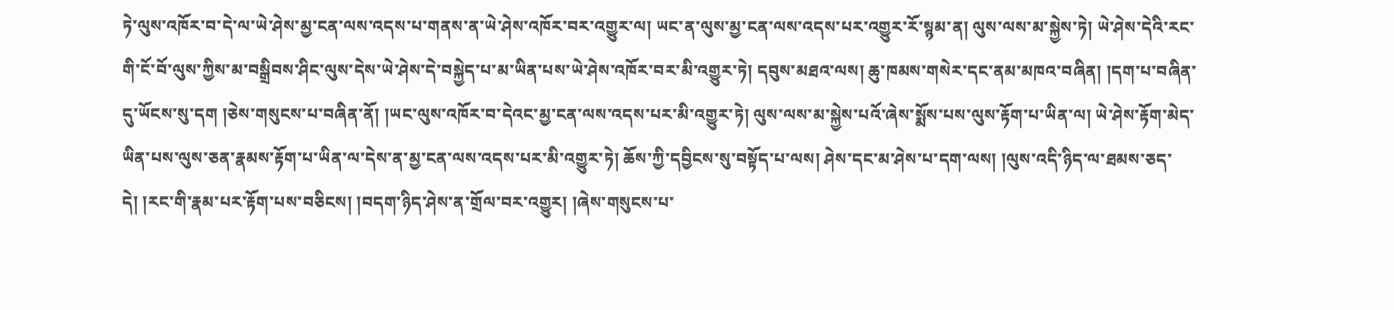ཏེ་ལུས་འཁོར་བ་དེ་ལ་ཡེ་ཤེས་མྱ་ངན་ལས་འདས་པ་གནས་ན་ཡེ་ཤེས་འཁོར་བར་འགྱུར་ལ། ཡང་ན་ལུས་མྱ་ངན་ལས་འདས་པར་འགྱུར་རོ་སྙམ་ན། ལུས་ལས་མ་སྐྱེས་ཏེ། ཡེ་ཤེས་དེའི་རང་གི་ངོ་བོ་ལུས་ཀྱིས་མ་བསྒྲིབས་ཤིང་ལུས་དེས་ཡེ་ཤེས་དེ་བསྐྱེད་པ་མ་ཡིན་པས་ཡེ་ཤེས་འཁོར་བར་མི་འགྱུར་ཏེ། དབུས་མཐའ་ལས། ཆུ་ཁམས་གསེར་དང་ནམ་མཁའ་བཞིན། །དག་པ་བཞིན་དུ་ཡོངས་སུ་དག །ཅེས་གསུངས་པ་བཞིན་ནོ། །ཡང་ལུས་འཁོར་བ་དེའང་མྱ་ངན་ལས་འདས་པར་མི་འགྱུར་ཏེ། ལུས་ལས་མ་སྐྱེས་པའོ་ཞེས་སྨོས་པས་ལུས་རྟོག་པ་ཡིན་ལ། ཡེ་ཤེས་རྟོག་མེད་ཡིན་པས་ལུས་ཅན་རྣམས་རྟོག་པ་ཡིན་ལ་དེས་ན་མྱ་ངན་ལས་འདས་པར་མི་འགྱུར་ཏེ། ཆོས་ཀྱི་དབྱིངས་སུ་བསྟོད་པ་ལས། ཤེས་དང་མ་ཤེས་པ་དག་ལས། །ལུས་འདི་ཉིད་ལ་ཐམས་ཅད་དེ། །རང་གི་རྣམ་པར་རྟོག་པས་བཅིངས། །བདག་ཉིད་ཤེས་ན་གྲོལ་བར་འགྱུར། །ཞེས་གསུངས་པ་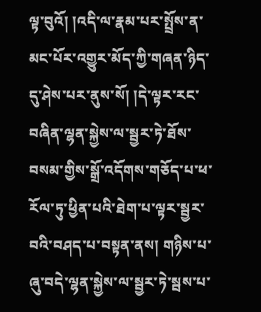ལྟ་བུའོ། །འདི་ལ་རྣམ་པར་སྤྲོས་ན་མང་པོར་འགྱུར་མོད་ཀྱི་གཞན་ཉིད་དུ་ཤེས་པར་ནུས་སོ། །དེ་ལྟར་རང་བཞིན་ལྷན་སྐྱེས་ལ་སྦྱར་ཏེ་ཐོས་བསམ་གྱིས་སྒྲོ་འདོགས་གཅོད་པ་ཕ་རོལ་ཏུ་ཕྱིན་པའི་ཐེག་པ་ལྟར་སྦྱར་བའི་བཤད་པ་བསྟན་ནས། གཉིས་པ་ཞུ་བདེ་ལྷན་སྐྱེས་ལ་སྦྱར་ཏེ་སྦས་པ་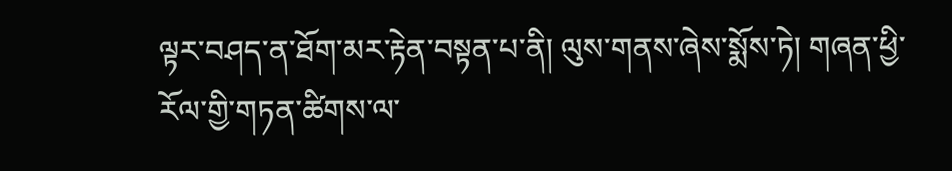ལྟར་བཤད་ན་ཐོག་མར་རྟེན་བསྟན་པ་ནི། ལུས་གནས་ཞེས་སྨོས་ཏེ། གཞན་ཕྱི་རོལ་གྱི་གཏན་ཚིགས་ལ་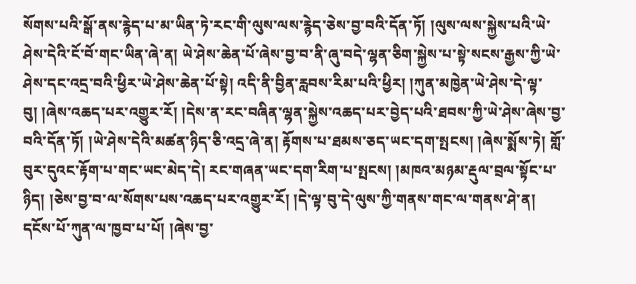སོགས་པའི་སྒོ་ནས་རྙེད་པ་མ་ཡིན་ཏེ་རང་གི་ལུས་ལས་རྙེད་ཅེས་བྱ་བའི་དོན་ཏོ། །ལུས་ལས་སྐྱེས་པའི་ཡེ་ཤེས་དེའི་ངོ་བོ་གང་ཡིན་ཞེ་ན། ཡེ་ཤེས་ཆེན་པོ་ཞེས་བྱ་བ་ནི་ཞུ་བདེ་ལྷན་ཅིག་སྐྱེས་པ་སྟེ་སངས་རྒྱས་ཀྱི་ཡེ་ཤེས་དང་འདྲ་བའི་ཕྱིར་ཡེ་ཤེས་ཆེན་པོ་སྟེ། འདི་ནི་བྱིན་རླབས་རིམ་པའི་ཕྱིར། །ཀུན་མཁྱེན་ཡེ་ཤེས་དེ་ལྟ་བུ། །ཞེས་འཆད་པར་འགྱུར་རོ། །དེས་ན་རང་བཞིན་ལྷན་སྐྱེས་འཆད་པར་བྱེད་པའི་ཐབས་ཀྱི་ཡེ་ཤེས་ཞེས་བྱ་བའི་དོན་ཏོ། །ཡེ་ཤེས་དེའི་མཚན་ཉིད་ཅི་འདྲ་ཞེ་ན། རྟོགས་པ་ཐམས་ཅད་ཡང་དག་སྤངས། །ཞེས་སྨོས་ཏེ། གློ་བུར་དུའང་རྟོག་པ་གང་ཡང་མེད་དེ། རང་གཞན་ཡང་དག་རིག་པ་སྤངས། །མཁའ་མཉམ་རྡུལ་བྲལ་སྟོང་པ་ཉིད། །ཅེས་བྱ་བ་ལ་སོགས་པས་འཆད་པར་འགྱུར་རོ། །དེ་ལྟ་བུ་དེ་ལུས་ཀྱི་གནས་གང་ལ་གནས་ཤེ་ན། དངོས་པོ་ཀུན་ལ་ཁྱབ་པ་པོ། །ཞེས་བྱ་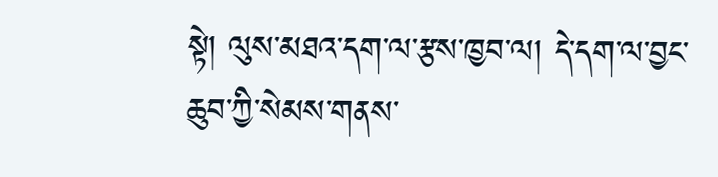སྟེ། ལུས་མཐའ་དག་ལ་རྩས་ཁྱབ་ལ། དེ་དག་ལ་བྱང་ཆུབ་ཀྱི་སེམས་གནས་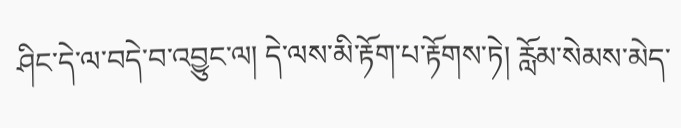ཤིང་དེ་ལ་བདེ་བ་འབྱུང་ལ། དེ་ལས་མི་རྟོག་པ་རྟོགས་ཏེ། རློམ་སེམས་མེད་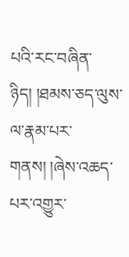པའི་རང་བཞིན་ཉིད། །ཐམས་ཅད་ལུས་ལ་རྣམ་པར་གནས། །ཞེས་འཆད་པར་འགྱུར་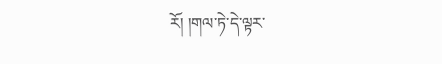རོ། །གལ་ཏེ་དེ་ལྟར་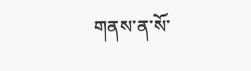གནས་ན་སོ་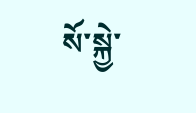སོ་སྐྱེ་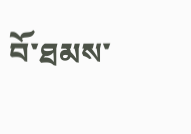བོ་ཐམས་